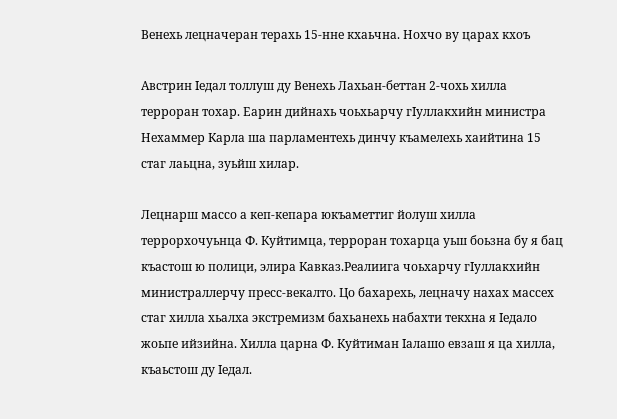Венехь лецначеран терахь 15-нне кхаьчна. Нохчо ву царах кхоъ

Австрин Iедал толлуш ду Венехь Лахьан-беттан 2-чохь хилла терроран тохар. Еарин дийнахь чоьхьарчу гIуллакхийн министра Нехаммер Карла ша парламентехь динчу къамелехь хаийтина 15 стаг лаьцна, зуьйш хилар.

Лецнарш массо а кеп-кепара юкъаметтиг йолуш хилла террорхочуьнца Ф. Куйтимца, терроран тохарца уьш боьзна бу я бац къастош ю полици, элира Кавказ.Реалиига чоьхарчу гIуллакхийн министраллерчу пресс-векалто. Цо бахарехь, лецначу нахах массех стаг хилла хьалха экстремизм бахьанехь набахти текхна я Iедало жоьпе ийзийна. Хилла царна Ф. Куйтиман Iалашо евзаш я ца хилла, къаьстош ду Iедал.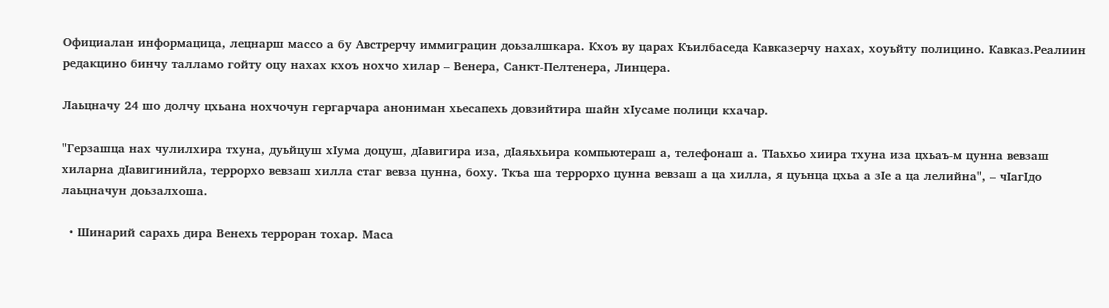Официалан информацица, лецнарш массо а бу Австрерчу иммиграцин доьзалшкара. Кхоъ ву царах Къилбаседа Кавказерчу нахах, хоуьйту полицино. Кавказ.Реалиин редакцино бинчу талламо гойту оцу нахах кхоъ нохчо хилар – Венера, Санкт-Пелтенера, Линцера.

Лаьцначу 24 шо долчу цхьана нохчочун гергарчара анониман хьесапехь довзийтира шайн хIусаме полици кхачар.

"Герзашца нах чулилхира тхуна, дуьйцуш хIума доцуш, дIавигира иза, дIаяьхьира компьютераш а, телефонаш а. ТIаьхьо хиира тхуна иза цхьаъ-м цунна вевзаш хиларна дIавигинийла, террорхо вевзаш хилла стаг вевза цунна, боху. Ткъа ша террорхо цунна вевзаш а ца хилла, я цуьнца цхьа а зIе а ца лелийна", – чIагIдо лаьцначун доьзалхоша.

  • Шинарий сарахь дира Венехь терроран тохар. Маса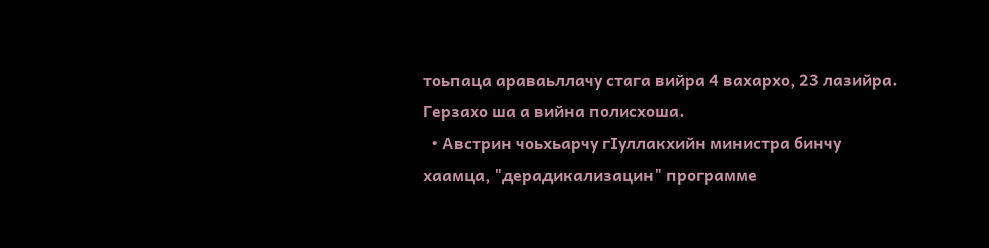тоьпаца араваьллачу стага вийра 4 вахархо, 23 лазийра. Герзахо ша а вийна полисхоша.
  • Австрин чоьхьарчу гIуллакхийн министра бинчу хаамца, "дерадикализацин" программе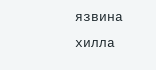язвина хилла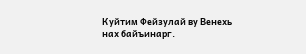Куйтим Фейзулай ву Венехь нах байъинарг.